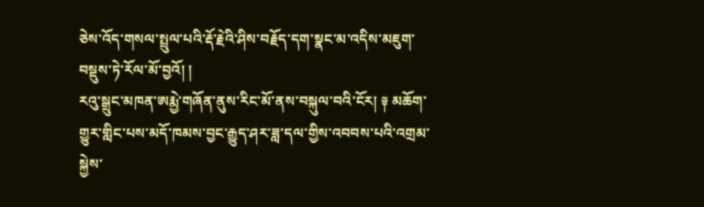ཅེས་འོད་གསལ་སྤྲུལ་པའི་རྡོ་རྗེའི་ཤིས་བརྗོད་དག་སྣང་མ་འདིས་མཇུག་བསྡུས་ཏེ་རོལ་མོ་བྱའོ། །
རའུ་སྒྲུང་མཁན་ཨརྨྱེ་གཞོན་ནུས་རིང་མོ་ནས་བསྐུལ་བའི་ངོར། ༈ མཆོག་གྱུར་གླིང་པས་མདོ་ཁམས་བྱང་རྒྱུད་ཤར་ཟླ་དལ་གྱིས་འབབས་པའི་འགྲམ་སྐྱེས་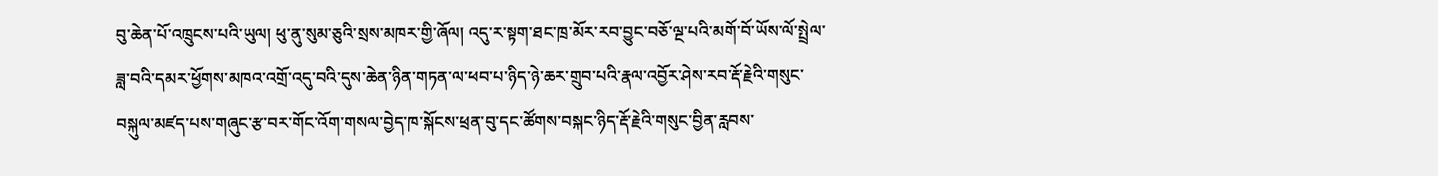བུ་ཆེན་པོ་འཁྲུངས་པའི་ཡུལ། ཕུ་ནུ་སུམ་ཅུའི་སྲས་མཁར་གྱི་ཞོལ། འདུ་ར་སྟག་ཐང་ཁྲ་མོར་རབ་བྱུང་བཅོ་ལྔ་པའི་མགོ་བོ་ཡོས་ལོ་སྤྲེལ་ཟླ་བའི་དམར་ཕྱོགས་མཁའ་འགྲོ་འདུ་བའི་དུས་ཆེན་ཉིན་གཏན་ལ་ཕབ་པ་ཉིད་ཉེ་ཆར་གྲུབ་པའི་རྣལ་འབྱོར་ཤེས་རབ་རྡོ་རྗེའི་གསུང་བསྐུལ་མཛད་པས་གཞུང་རྩ་བར་གོང་འོག་གསལ་བྱེད་ཁ་སྐོངས་ཕྲན་བུ་དང་ཚོགས་བསྐང་ཉིད་རྡོ་རྗེའི་གསུང་བྱིན་རླབས་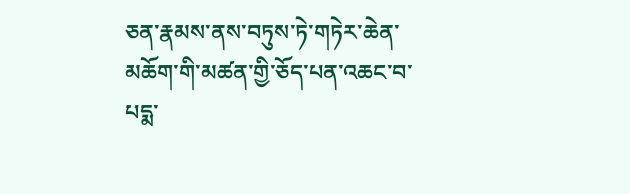ཅན་རྣམས་ནས་བཏུས་ཏེ་གཏེར་ཆེན་མཆོག་གི་མཚན་གྱི་ཅོད་པན་འཆང་བ་པདྨ་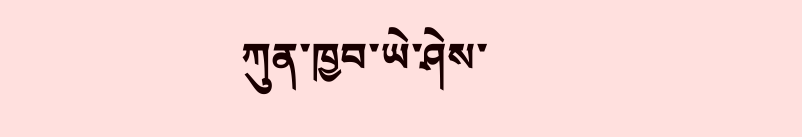ཀུན་ཁྱབ་ཡེ་ཤེས་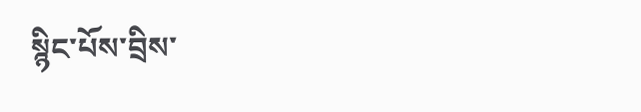སྙིང་པོས་བྲིས་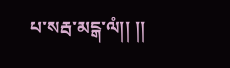པ་སརྦ་མངྒ་ལཾ།། །།